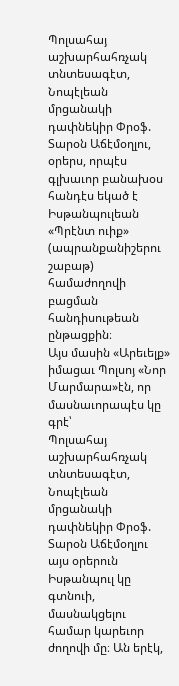Պոլսահայ աշխարհահռչակ տնտեսագէտ, Նոպէլեան մրցանակի դափնեկիր Փրօֆ. Տարօն Աճէմօղլու, օրերս, որպէս գլխաւոր բանախօս հանդէս եկած է Իսթանպուլեան «Պրէնտ ուիք» (ապրանքանիշերու շաբաթ) համաժողովի բացման հանդիսութեան ընթացքին։
Այս մասին «Արեւելք» իմացաւ Պոլսոյ «Նոր Մարմարա»էն, որ մասնաւորապէս կը գրէ՝
Պոլսահայ աշխարհահռչակ տնտեսագէտ, Նոպէլեան մրցանակի դափնեկիր Փրօֆ. Տարօն Աճէմօղլու այս օրերուն Իսթանպուլ կը գտնուի, մասնակցելու համար կարեւոր ժողովի մը։ Ան երէկ,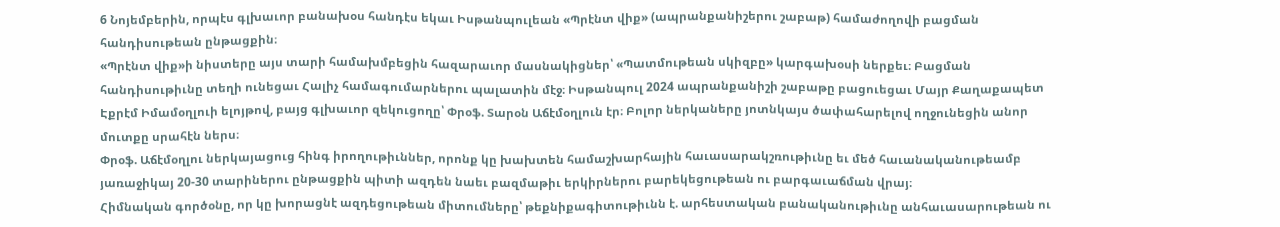6 Նոյեմբերին, որպէս գլխաւոր բանախօս հանդէս եկաւ Իսթանպուլեան «Պրէնտ վիք» (ապրանքանիշերու շաբաթ) համաժողովի բացման հանդիսութեան ընթացքին։
«Պրէնտ վիք»ի նիստերը այս տարի համախմբեցին հազարաւոր մասնակիցներ՝ «Պատմութեան սկիզբը» կարգախօսի ներքեւ։ Բացման հանդիսութիւնը տեղի ունեցաւ Հալիչ համագումարներու պալատին մէջ։ Իսթանպուլ 2024 ապրանքանիշի շաբաթը բացուեցաւ Մայր Քաղաքապետ Էքրէմ Իմամօղլուի ելոյթով, բայց գլխաւոր զեկուցողը՝ Փրօֆ. Տարօն Աճէմօղլուն էր։ Բոլոր ներկաները յոտնկայս ծափահարելով ողջունեցին անոր մուտքը սրահէն ներս։
Փրօֆ. Աճէմօղլու ներկայացուց հինգ իրողութիւններ, որոնք կը խախտեն համաշխարհային հաւասարակշռութիւնը եւ մեծ հաւանականութեամբ յառաջիկայ 20-30 տարիներու ընթացքին պիտի ազդեն նաեւ բազմաթիւ երկիրներու բարեկեցութեան ու բարգաւաճման վրայ։
Հիմնական գործօնը, որ կը խորացնէ ազդեցութեան միտումները՝ թեքնիքագիտութիւնն է. արհեստական բանականութիւնը անհաւասարութեան ու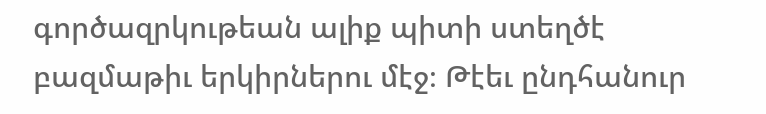գործազրկութեան ալիք պիտի ստեղծէ բազմաթիւ երկիրներու մէջ։ Թէեւ ընդհանուր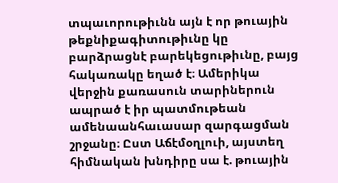տպաւորութիւնն այն է որ թուային թեքնիքագիտութիւնը կը բարձրացնէ բարեկեցութիւնը, բայց հակառակը եղած է։ Ամերիկա վերջին քառասուն տարիներուն ապրած է իր պատմութեան ամենաանհաւասար զարգացման շրջանը։ Ըստ Աճէմօղլուի, այստեղ հիմնական խնդիրը սա է. թուային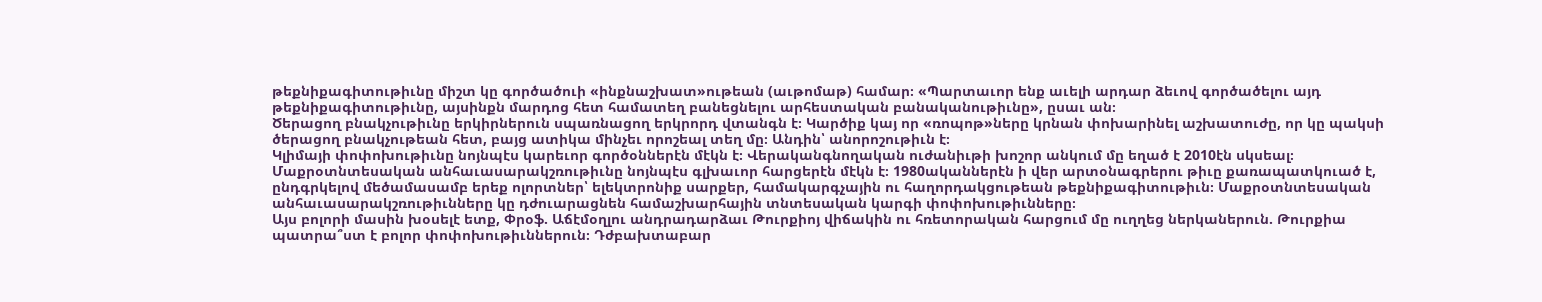թեքնիքագիտութիւնը միշտ կը գործածուի «ինքնաշխատ»ութեան (աւթոմաթ) համար։ «Պարտաւոր ենք աւելի արդար ձեւով գործածելու այդ թեքնիքագիտութիւնը, այսինքն մարդոց հետ համատեղ բանեցնելու արհեստական բանականութիւնը», ըսաւ ան։
Ծերացող բնակչութիւնը երկիրներուն սպառնացող երկրորդ վտանգն է։ Կարծիք կայ որ «ռոպոթ»ները կրնան փոխարինել աշխատուժը, որ կը պակսի ծերացող բնակչութեան հետ, բայց ատիկա մինչեւ որոշեալ տեղ մը։ Անդին՝ անորոշութիւն է։
Կլիմայի փոփոխութիւնը նոյնպէս կարեւոր գործօններէն մէկն է։ Վերականգնողական ուժանիւթի խոշոր անկում մը եղած է 2010էն սկսեալ։
Մաքրօտնտեսական անհաւասարակշռութիւնը նոյնպէս գլխաւոր հարցերէն մէկն է։ 1980ականներէն ի վեր արտօնագրերու թիւը քառապատկուած է, ընդգրկելով մեծամասամբ երեք ոլորտներ՝ ելեկտրոնիք սարքեր, համակարգչային ու հաղորդակցութեան թեքնիքագիտութիւն։ Մաքրօտնտեսական անհաւասարակշռութիւնները կը դժուարացնեն համաշխարհային տնտեսական կարգի փոփոխութիւնները։
Այս բոլորի մասին խօսելէ ետք, Փրօֆ. Աճէմօղլու անդրադարձաւ Թուրքիոյ վիճակին ու հռետորական հարցում մը ուղղեց ներկաներուն. Թուրքիա պատրա՞ստ է բոլոր փոփոխութիւններուն։ Դժբախտաբար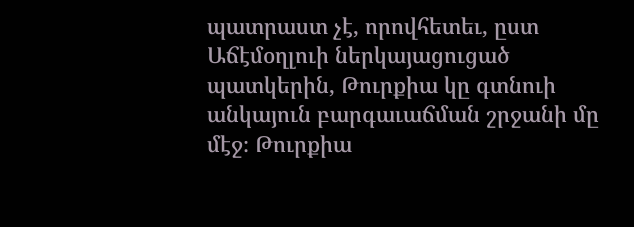պատրաստ չէ, որովհետեւ, ըստ Աճէմօղլուի ներկայացուցած պատկերին, Թուրքիա կը գտնուի անկայուն բարգաւաճման շրջանի մը մէջ։ Թուրքիա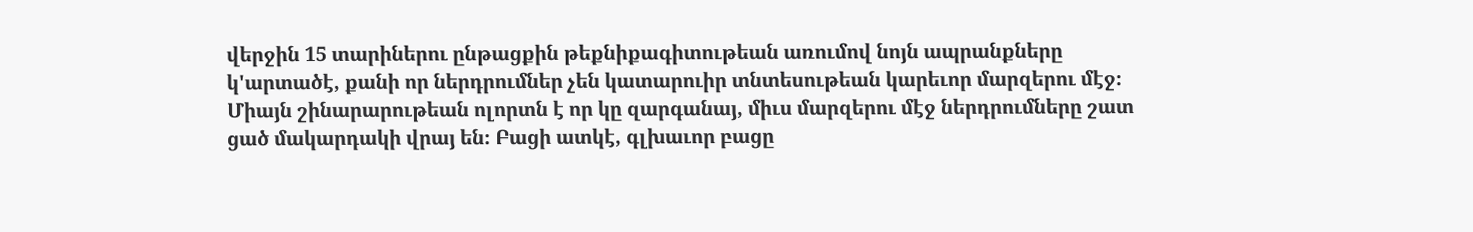վերջին 15 տարիներու ընթացքին թեքնիքագիտութեան առումով նոյն ապրանքները կ'արտածէ, քանի որ ներդրումներ չեն կատարուիր տնտեսութեան կարեւոր մարզերու մէջ։ Միայն շինարարութեան ոլորտն է որ կը զարգանայ, միւս մարզերու մէջ ներդրումները շատ ցած մակարդակի վրայ են։ Բացի ատկէ, գլխաւոր բացը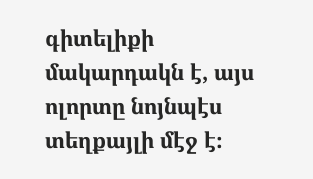գիտելիքի մակարդակն է, այս ոլորտը նոյնպէս տեղքայլի մէջ է։